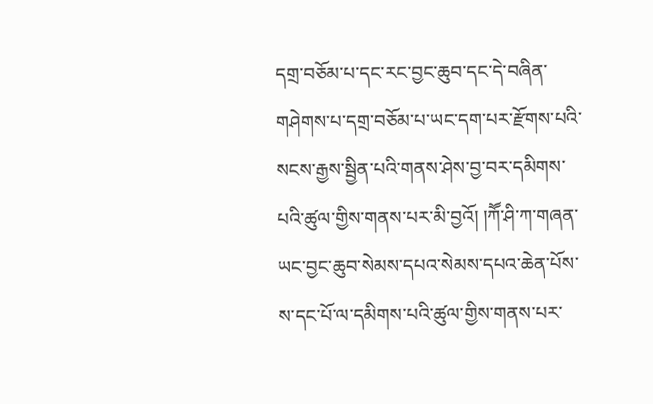དགྲ་བཅོམ་པ་དང་རང་བྱང་ཆུབ་དང་དེ་བཞིན་གཤེགས་པ་དགྲ་བཅོམ་པ་ཡང་དག་པར་རྫོགས་པའི་སངས་རྒྱས་སྦྱིན་པའི་གནས་ཤེས་བྱ་བར་དམིགས་པའི་ཚུལ་གྱིས་གནས་པར་མི་བྱའོ། །ཀཽ་ཤི་ཀ་གཞན་ཡང་བྱང་ཆུབ་སེམས་དཔའ་སེམས་དཔའ་ཆེན་པོས་ས་དང་པོ་ལ་དམིགས་པའི་ཚུལ་གྱིས་གནས་པར་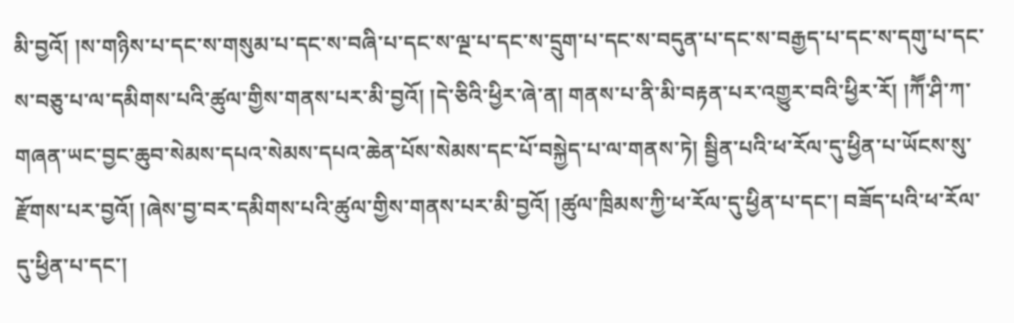མི་བྱའོ། །ས་གཉིས་པ་དང་ས་གསུམ་པ་དང་ས་བཞི་པ་དང་ས་ལྔ་པ་དང་ས་དྲུག་པ་དང་ས་བདུན་པ་དང་ས་བརྒྱད་པ་དང་ས་དགུ་པ་དང་ས་བཅུ་པ་ལ་དམིགས་པའི་ཚུལ་གྱིས་གནས་པར་མི་བྱའོ། །དེ་ཅིའི་ཕྱིར་ཞེ་ན། གནས་པ་ནི་མི་བརྟན་པར་འགྱུར་བའི་ཕྱིར་རོ། །ཀཽ་ཤི་ཀ་གཞན་ཡང་བྱང་ཆུབ་སེམས་དཔའ་སེམས་དཔའ་ཆེན་པོས་སེམས་དང་པོ་བསྐྱེད་པ་ལ་གནས་ཏེ། སྦྱིན་པའི་ཕ་རོལ་དུ་ཕྱིན་པ་ཡོངས་སུ་རྫོགས་པར་བྱའོ། །ཞེས་བྱ་བར་དམིགས་པའི་ཚུལ་གྱིས་གནས་པར་མི་བྱའོ། །ཚུལ་ཁྲིམས་ཀྱི་ཕ་རོལ་དུ་ཕྱིན་པ་དང་། བཟོད་པའི་ཕ་རོལ་དུ་ཕྱིན་པ་དང་།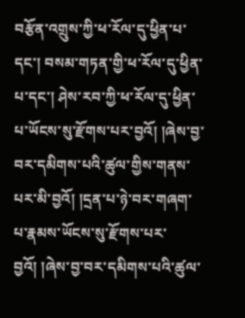བརྩོན་འགྲུས་ཀྱི་ཕ་རོལ་དུ་ཕྱིན་པ་དང་། བསམ་གཏན་གྱི་ཕ་རོལ་དུ་ཕྱིན་པ་དང་། ཤེས་རབ་ཀྱི་ཕ་རོལ་དུ་ཕྱིན་པ་ཡོངས་སུ་རྫོགས་པར་བྱའོ། །ཞེས་བྱ་བར་དམིགས་པའི་ཚུལ་གྱིས་གནས་པར་མི་བྱའོ། །དྲན་པ་ཉེ་བར་གཞག་པ་རྣམས་ཡོངས་སུ་རྫོགས་པར་བྱའོ། །ཞེས་བྱ་བར་དམིགས་པའི་ཚུལ་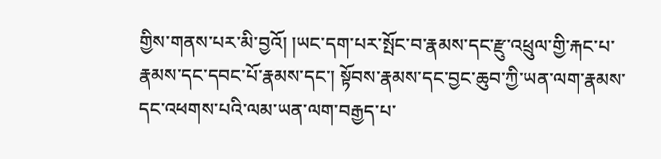གྱིས་གནས་པར་མི་བྱའོ། །ཡང་དག་པར་སྤོང་བ་རྣམས་དང་རྫུ་འཕྲུལ་གྱི་རྐང་པ་རྣམས་དང་དབང་པོ་རྣམས་དང་། སྟོབས་རྣམས་དང་བྱང་ཆུབ་ཀྱི་ཡན་ལག་རྣམས་དང་འཕགས་པའི་ལམ་ཡན་ལག་བརྒྱད་པ་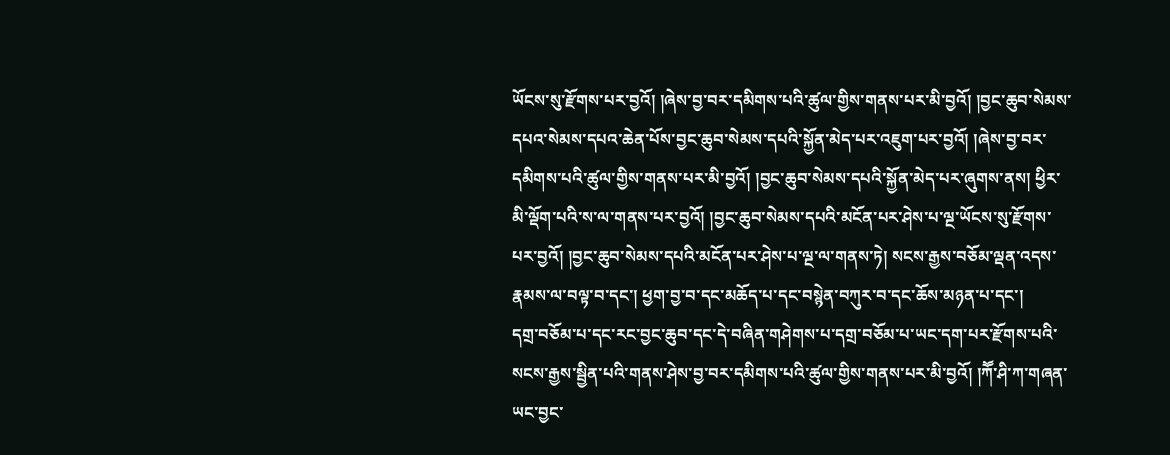ཡོངས་སུ་རྫོགས་པར་བྱའོ། །ཞེས་བྱ་བར་དམིགས་པའི་ཚུལ་གྱིས་གནས་པར་མི་བྱའོ། །བྱང་ཆུབ་སེམས་དཔའ་སེམས་དཔའ་ཆེན་པོས་བྱང་ཆུབ་སེམས་དཔའི་སྐྱོན་མེད་པར་འཇུག་པར་བྱའོ། །ཞེས་བྱ་བར་དམིགས་པའི་ཚུལ་གྱིས་གནས་པར་མི་བྱའོ། །བྱང་ཆུབ་སེམས་དཔའི་སྐྱོན་མེད་པར་ཞུགས་ནས། ཕྱིར་མི་ལྡོག་པའི་ས་ལ་གནས་པར་བྱའོ། །བྱང་ཆུབ་སེམས་དཔའི་མངོན་པར་ཤེས་པ་ལྔ་ཡོངས་སུ་རྫོགས་པར་བྱའོ། །བྱང་ཆུབ་སེམས་དཔའི་མངོན་པར་ཤེས་པ་ལྔ་ལ་གནས་ཏེ། སངས་རྒྱས་བཅོམ་ལྡན་འདས་རྣམས་ལ་བལྟ་བ་དང་། ཕྱག་བྱ་བ་དང་མཆོད་པ་དང་བསྙེན་བཀུར་བ་དང་ཆོས་མཉན་པ་དང་།
དགྲ་བཅོམ་པ་དང་རང་བྱང་ཆུབ་དང་དེ་བཞིན་གཤེགས་པ་དགྲ་བཅོམ་པ་ཡང་དག་པར་རྫོགས་པའི་སངས་རྒྱས་སྦྱིན་པའི་གནས་ཤེས་བྱ་བར་དམིགས་པའི་ཚུལ་གྱིས་གནས་པར་མི་བྱའོ། །ཀཽ་ཤི་ཀ་གཞན་ཡང་བྱང་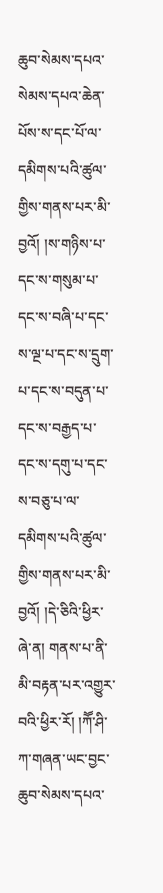ཆུབ་སེམས་དཔའ་སེམས་དཔའ་ཆེན་པོས་ས་དང་པོ་ལ་དམིགས་པའི་ཚུལ་གྱིས་གནས་པར་མི་བྱའོ། །ས་གཉིས་པ་དང་ས་གསུམ་པ་དང་ས་བཞི་པ་དང་ས་ལྔ་པ་དང་ས་དྲུག་པ་དང་ས་བདུན་པ་དང་ས་བརྒྱད་པ་དང་ས་དགུ་པ་དང་ས་བཅུ་པ་ལ་དམིགས་པའི་ཚུལ་གྱིས་གནས་པར་མི་བྱའོ། །དེ་ཅིའི་ཕྱིར་ཞེ་ན། གནས་པ་ནི་མི་བརྟན་པར་འགྱུར་བའི་ཕྱིར་རོ། །ཀཽ་ཤི་ཀ་གཞན་ཡང་བྱང་ཆུབ་སེམས་དཔའ་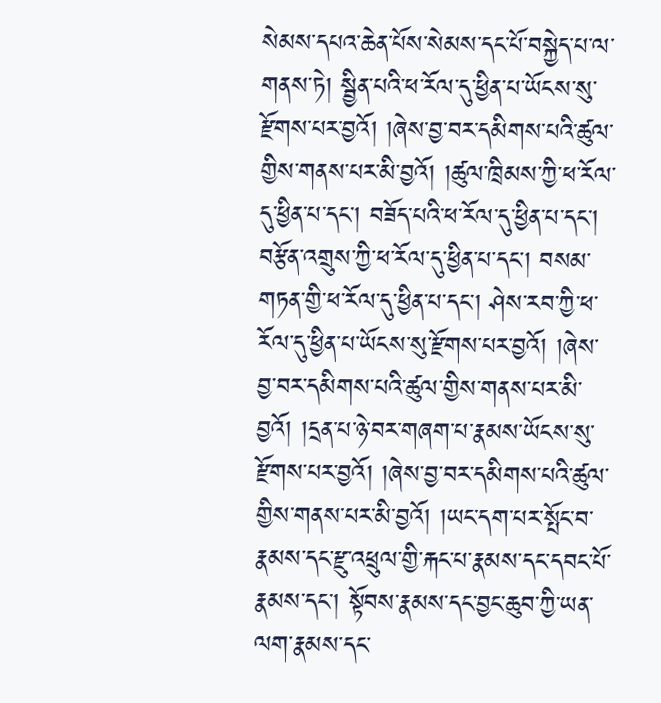སེམས་དཔའ་ཆེན་པོས་སེམས་དང་པོ་བསྐྱེད་པ་ལ་གནས་ཏེ། སྦྱིན་པའི་ཕ་རོལ་དུ་ཕྱིན་པ་ཡོངས་སུ་རྫོགས་པར་བྱའོ། །ཞེས་བྱ་བར་དམིགས་པའི་ཚུལ་གྱིས་གནས་པར་མི་བྱའོ། །ཚུལ་ཁྲིམས་ཀྱི་ཕ་རོལ་དུ་ཕྱིན་པ་དང་། བཟོད་པའི་ཕ་རོལ་དུ་ཕྱིན་པ་དང་། བརྩོན་འགྲུས་ཀྱི་ཕ་རོལ་དུ་ཕྱིན་པ་དང་། བསམ་གཏན་གྱི་ཕ་རོལ་དུ་ཕྱིན་པ་དང་། ཤེས་རབ་ཀྱི་ཕ་རོལ་དུ་ཕྱིན་པ་ཡོངས་སུ་རྫོགས་པར་བྱའོ། །ཞེས་བྱ་བར་དམིགས་པའི་ཚུལ་གྱིས་གནས་པར་མི་བྱའོ། །དྲན་པ་ཉེ་བར་གཞག་པ་རྣམས་ཡོངས་སུ་རྫོགས་པར་བྱའོ། །ཞེས་བྱ་བར་དམིགས་པའི་ཚུལ་གྱིས་གནས་པར་མི་བྱའོ། །ཡང་དག་པར་སྤོང་བ་རྣམས་དང་རྫུ་འཕྲུལ་གྱི་རྐང་པ་རྣམས་དང་དབང་པོ་རྣམས་དང་། སྟོབས་རྣམས་དང་བྱང་ཆུབ་ཀྱི་ཡན་ལག་རྣམས་དང་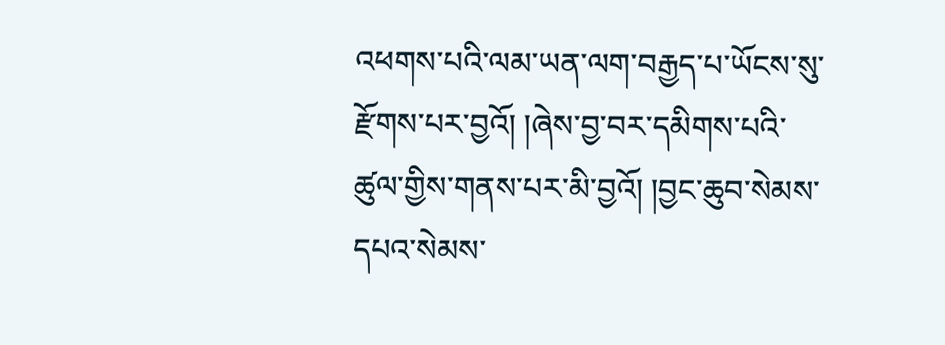འཕགས་པའི་ལམ་ཡན་ལག་བརྒྱད་པ་ཡོངས་སུ་རྫོགས་པར་བྱའོ། །ཞེས་བྱ་བར་དམིགས་པའི་ཚུལ་གྱིས་གནས་པར་མི་བྱའོ། །བྱང་ཆུབ་སེམས་དཔའ་སེམས་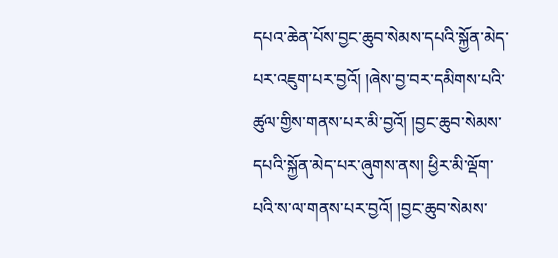དཔའ་ཆེན་པོས་བྱང་ཆུབ་སེམས་དཔའི་སྐྱོན་མེད་པར་འཇུག་པར་བྱའོ། །ཞེས་བྱ་བར་དམིགས་པའི་ཚུལ་གྱིས་གནས་པར་མི་བྱའོ། །བྱང་ཆུབ་སེམས་དཔའི་སྐྱོན་མེད་པར་ཞུགས་ནས། ཕྱིར་མི་ལྡོག་པའི་ས་ལ་གནས་པར་བྱའོ། །བྱང་ཆུབ་སེམས་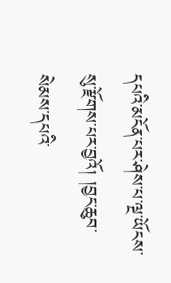དཔའི་མངོན་པར་ཤེས་པ་ལྔ་ཡོངས་སུ་རྫོགས་པར་བྱའོ། །བྱང་ཆུབ་སེམས་དཔའི་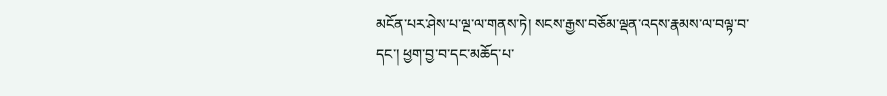མངོན་པར་ཤེས་པ་ལྔ་ལ་གནས་ཏེ། སངས་རྒྱས་བཅོམ་ལྡན་འདས་རྣམས་ལ་བལྟ་བ་དང་། ཕྱག་བྱ་བ་དང་མཆོད་པ་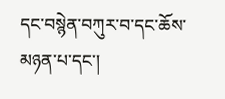དང་བསྙེན་བཀུར་བ་དང་ཆོས་མཉན་པ་དང་།